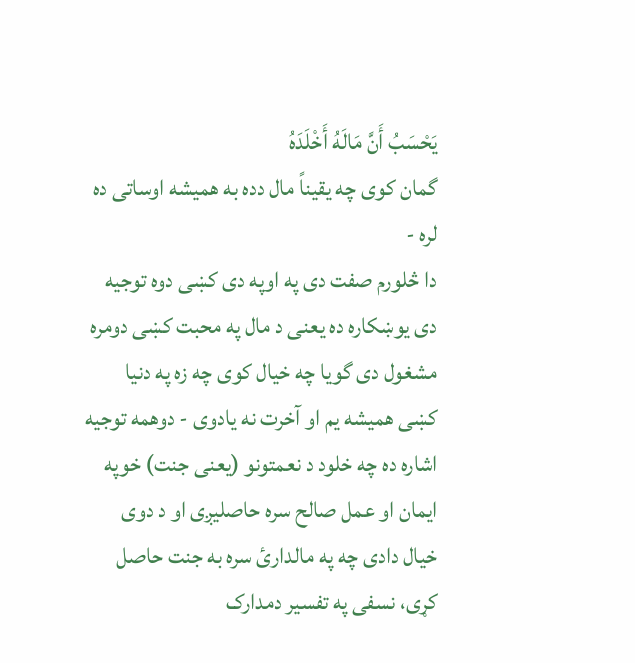يَحْسَبُ أَنَّ مَالَهُ أَخْلَدَهُ
گمان کوی چه یقیناً مال دده به همیشه اوساتی ده لره -
دا څلورم صفت دی په اوپه دی کښی دوه توجیه دی یوښکاره ده یعنی د مال په محبت کښی دومره مشغول دی گویا چه خیال کوی چه زه په دنیا کښی همیشه یم او آخرت نه یادوی - دوهمه توجیه اشاره ده چه خلود د نعمتونو (یعنی جنت) خوپه ایمان او عمل صالح سره حاصلیږی او د دوی خیال دادی چه په مالدارئ سره به جنت حاصل کړی، نسفی په تفسیر دمدارک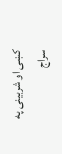کښی او شربینی په سراج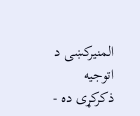المنیرکښی د اتوجیه ذکرکړی ده -